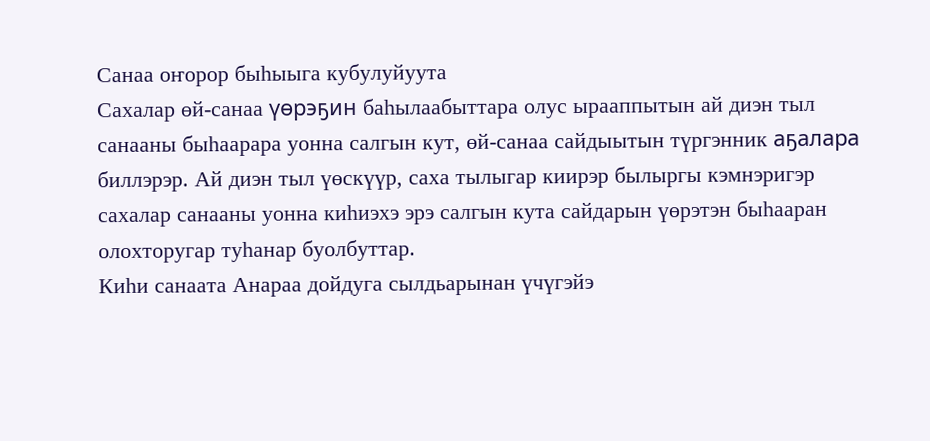Санаа оҥорор быһыыга кубулуйуута
Сахалар өй-санаа үөрэҕин баһылаабыттара олус ырааппытын ай диэн тыл санааны быһаарара уонна салгын кут, өй-санаа сайдыытын түргэнник аҕалара биллэрэр. Ай диэн тыл үөскүүр, саха тылыгар киирэр былыргы кэмнэригэр сахалар санааны уонна киһиэхэ эрэ салгын кута сайдарын үөрэтэн быһааран олохторугар туһанар буолбуттар.
Киһи санаата Анараа дойдуга сылдьарынан үчүгэйэ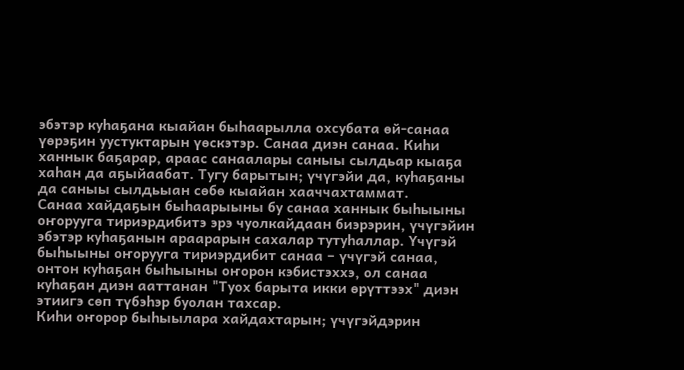эбэтэр куһаҕана кыайан быһаарылла охсубата өй-санаа үөрэҕин уустуктарын үөскэтэр. Санаа диэн санаа. Киһи ханнык баҕарар, араас санаалары саныы сылдьар кыаҕа хаһан да аҕыйаабат. Тугу барытын; үчүгэйи да, куһаҕаны да саныы сылдьыан сөбө кыайан хааччахтаммат.
Санаа хайдаҕын быһаарыыны бу санаа ханнык быһыыны оҥорууга тириэрдибитэ эрэ чуолкайдаан биэрэрин, үчүгэйин эбэтэр куһаҕанын араарарын сахалар тутуһаллар. Үчүгэй быһыыны оҥорууга тириэрдибит санаа – үчүгэй санаа, онтон куһаҕан быһыыны оҥорон кэбистэххэ, ол санаа куһаҕан диэн ааттанан "Туох барыта икки өрүттээх" диэн этиигэ сөп түбэһэр буолан тахсар.
Киһи оҥорор быһыылара хайдахтарын; үчүгэйдэрин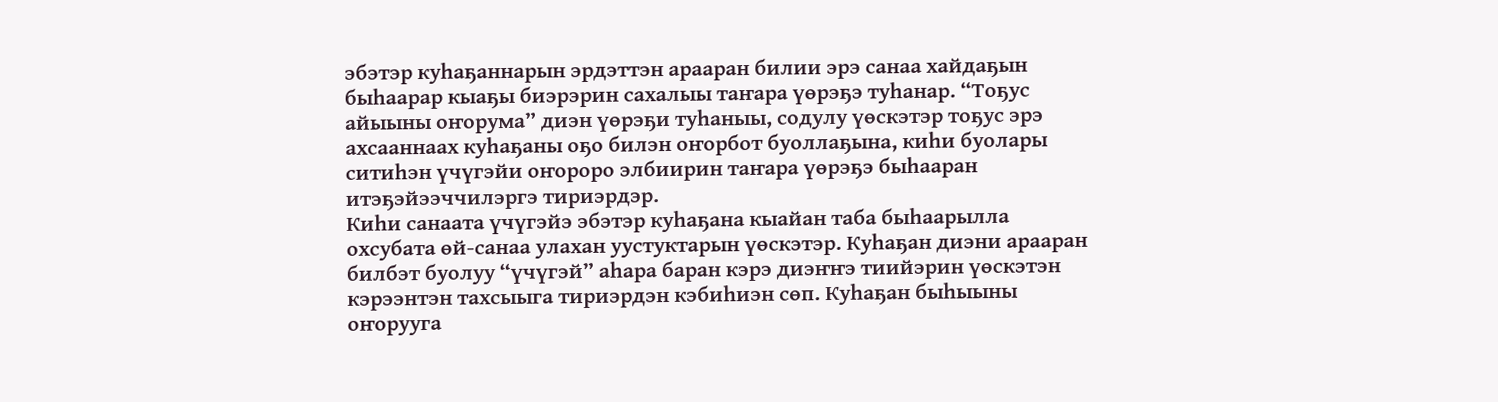эбэтэр куһаҕаннарын эрдэттэн арааран билии эрэ санаа хайдаҕын быһаарар кыаҕы биэрэрин сахалыы таҥара үөрэҕэ туһанар. “Тоҕус айыыны оҥорума” диэн үөрэҕи туһаныы, содулу үөскэтэр тоҕус эрэ ахсааннаах куһаҕаны оҕо билэн оҥорбот буоллаҕына, киһи буолары ситиһэн үчүгэйи оҥороро элбиирин таҥара үөрэҕэ быһааран итэҕэйээччилэргэ тириэрдэр.
Киһи санаата үчүгэйэ эбэтэр куһаҕана кыайан таба быһаарылла охсубата өй-санаа улахан уустуктарын үөскэтэр. Куһаҕан диэни арааран билбэт буолуу “үчүгэй” аһара баран кэрэ диэҥҥэ тиийэрин үөскэтэн кэрээнтэн тахсыыга тириэрдэн кэбиһиэн сөп. Куһаҕан быһыыны оҥорууга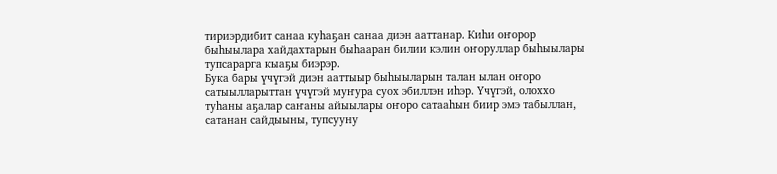тириэрдибит санаа куһаҕан санаа диэн ааттанар. Киһи оҥорор быһыылара хайдахтарын быһааран билии кэлин оҥоруллар быһыылары тупсарарга кыаҕы биэрэр.
Бука бары үчүгэй диэн ааттыыр быһыыларын талан ылан оҥоро сатыылларыттан үчүгэй муҥура суох эбиллэн иһэр. Үчүгэй, олоххо туһаны аҕалар саҥаны айыылары оҥоро сатааһын биир эмэ табыллан, сатанан сайдыыны, тупсууну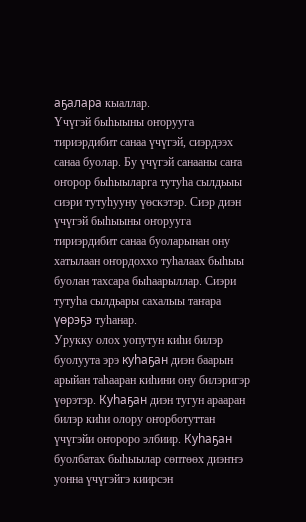аҕалара кыаллар.
Үчүгэй быһыыны оҥорууга тириэрдибит санаа үчүгэй, сиэрдээх санаа буолар. Бу үчүгэй санааны саҥа оҥорор быһыыларга тутуһа сылдьыы сиэри тутуһууну үөскэтэр. Сиэр диэн үчүгэй быһыыны оҥорууга тириэрдибит санаа буоларынан ону хатылаан оҥордоххо туһалаах быһыы буолан тахсара быһаарыллар. Сиэри тутуһа сылдьары сахалыы таҥара үөрэҕэ туһанар.
Урукку олох уопутун киһи билэр буолуута эрэ куһаҕан диэн баарын арыйан таһааран киһини ону билэригэр үөрэтэр. Куһаҕан диэн тугун арааран билэр киһи олору оҥорботуттан үчүгэйи оҥороро элбиир. Куһаҕан буолбатах быһыылар сөптөөх диэҥҥэ уонна үчүгэйгэ киирсэн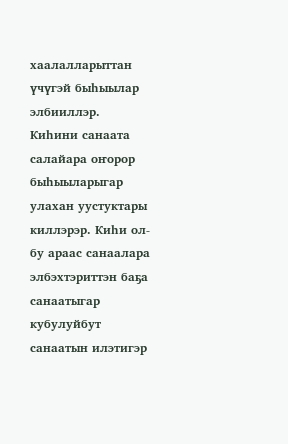хаалалларыттан үчүгэй быһыылар элбииллэр.
Киһини санаата салайара оҥорор быһыыларыгар улахан уустуктары киллэрэр. Киһи ол-бу араас санаалара элбэхтэриттэн баҕа санаатыгар кубулуйбут санаатын илэтигэр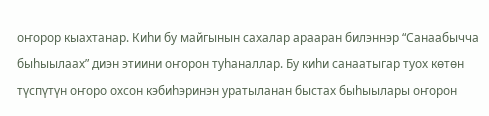оҥорор кыахтанар. Киһи бу майгынын сахалар арааран билэннэр “Санаабычча быһыылаах” диэн этиини оҥорон туһаналлар. Бу киһи санаатыгар туох көтөн түспүтүн оҥоро охсон кэбиһэринэн уратыланан быстах быһыылары оҥорон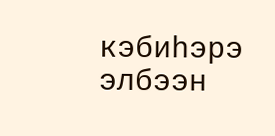кэбиһэрэ элбээн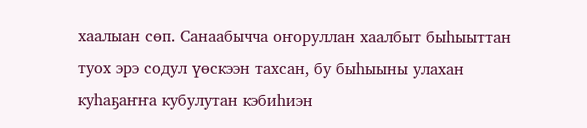хаалыан сөп. Санаабычча оҥоруллан хаалбыт быһыыттан туох эрэ содул үөскээн тахсан, бу быһыыны улахан куһаҕаҥҥа кубулутан кэбиһиэн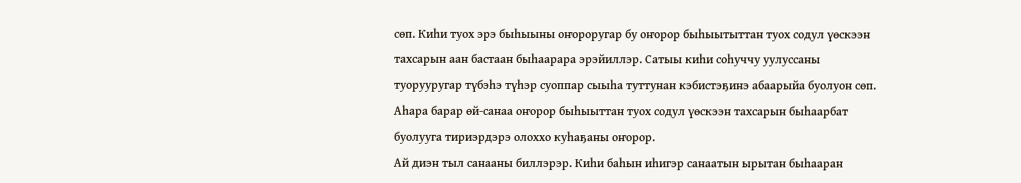сөп. Киһи туох эрэ быһыыны оҥороругар бу оҥорор быһыытыттан туох содул үөскээн тахсарын аан бастаан быһаарара эрэйиллэр. Сатыы киһи соһуччу уулуссаны туорууругар түбэһэ түһэр суоппар сыыһа туттунан кэбистэҕинэ абаарыйа буолуон сөп. Аһара барар өй-санаа оҥорор быһыыттан туох содул үөскээн тахсарын быһаарбат буолууга тириэрдэрэ олоххо куһаҕаны оҥорор.
Ай диэн тыл санааны биллэрэр. Киһи баһын иһигэр санаатын ырытан быһааран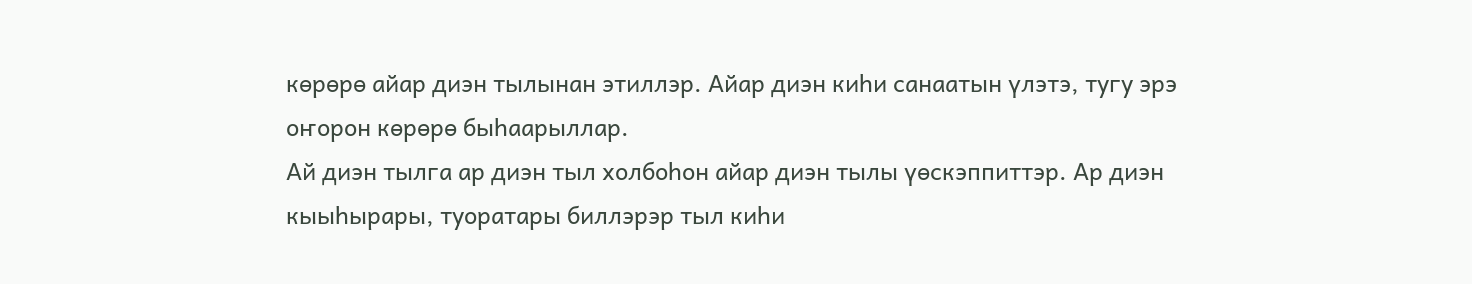көрөрө айар диэн тылынан этиллэр. Айар диэн киһи санаатын үлэтэ, тугу эрэ оҥорон көрөрө быһаарыллар.
Ай диэн тылга ар диэн тыл холбоһон айар диэн тылы үөскэппиттэр. Ар диэн кыыһырары, туоратары биллэрэр тыл киһи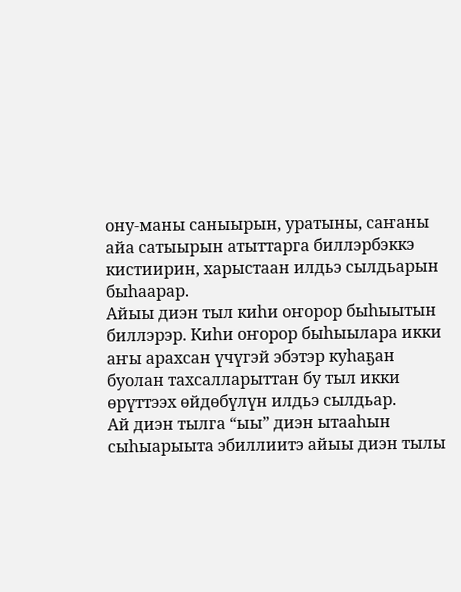ону-маны саныырын, уратыны, саҥаны айа сатыырын атыттарга биллэрбэккэ кистиирин, харыстаан илдьэ сылдьарын быһаарар.
Айыы диэн тыл киһи оҥорор быһыытын биллэрэр. Киһи оҥорор быһыылара икки аҥы арахсан үчүгэй эбэтэр куһаҕан буолан тахсалларыттан бу тыл икки өрүттээх өйдөбүлүн илдьэ сылдьар.
Ай диэн тылга “ыы” диэн ытааһын сыһыарыыта эбиллиитэ айыы диэн тылы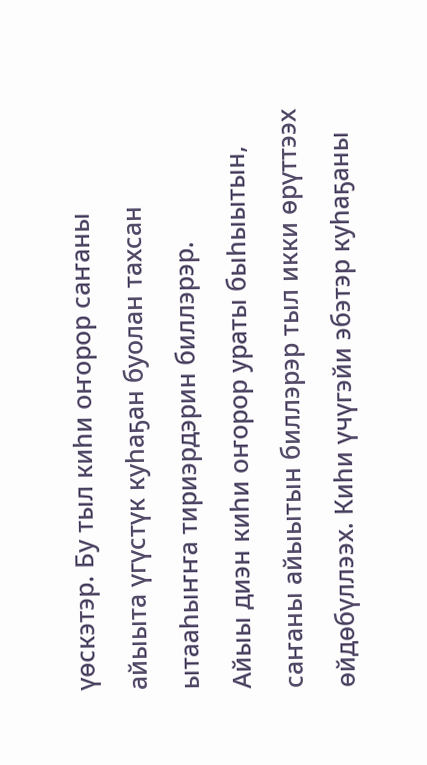үөскэтэр. Бу тыл киһи оҥорор саҥаны айыыта үгүстүк куһаҕан буолан тахсан ытааһыҥҥа тириэрдэрин биллэрэр.
Айыы диэн киһи оҥорор ураты быһыытын, саҥаны айыытын биллэрэр тыл икки өрүттээх өйдөбүллээх. Киһи үчүгэйи эбэтэр куһаҕаны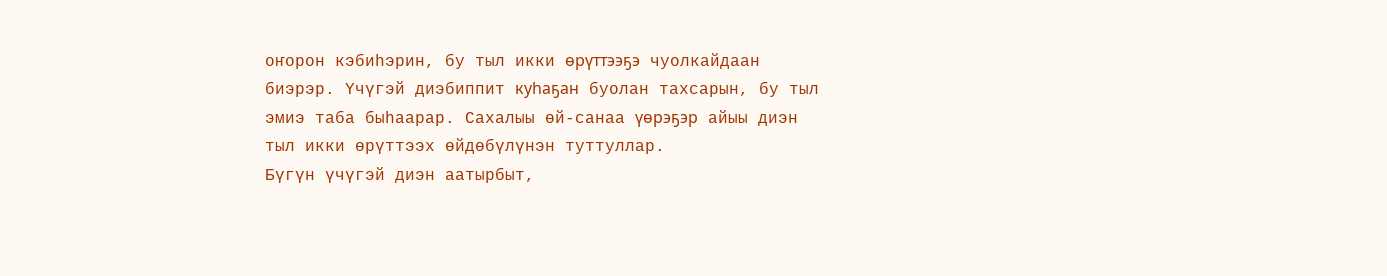оҥорон кэбиһэрин, бу тыл икки өрүттээҕэ чуолкайдаан биэрэр. Үчүгэй диэбиппит куһаҕан буолан тахсарын, бу тыл эмиэ таба быһаарар. Сахалыы өй-санаа үөрэҕэр айыы диэн тыл икки өрүттээх өйдөбүлүнэн туттуллар.
Бүгүн үчүгэй диэн аатырбыт,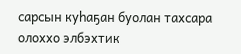сарсын куһаҕан буолан тахсара олоххо элбэхтик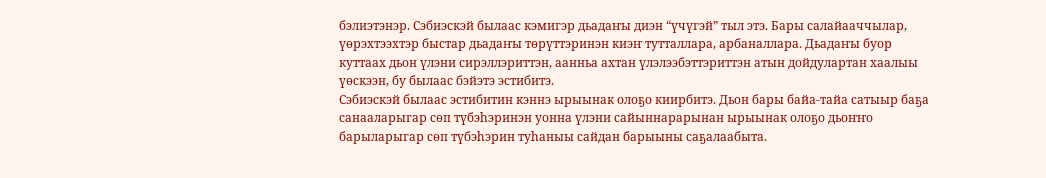бэлиэтэнэр. Сэбиэскэй былаас кэмигэр дьадаҥы диэн “үчүгэй” тыл этэ. Бары салайааччылар, үөрэхтээхтэр быстар дьадаҥы төрүттэринэн киэҥ тутталлара, арбаналлара. Дьадаҥы буор куттаах дьон үлэни сирэллэриттэн, аанньа ахтан үлэлээбэттэриттэн атын дойдулартан хаалыы үөскээн, бу былаас бэйэтэ эстибитэ.
Сэбиэскэй былаас эстибитин кэннэ ырыынак олоҕо киирбитэ. Дьон бары байа-тайа сатыыр баҕа санааларыгар сөп түбэһэринэн уонна үлэни сайыннарарынан ырыынак олоҕо дьоҥҥо барыларыгар сөп түбэһэрин туһаныы сайдан барыыны саҕалаабыта.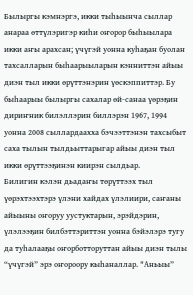Былыргы кэмнэргэ, икки тыһыынча сыллар анараа өттүлэригэр киһи оҥорор быһыылара икки аҥы арахсан; үчүгэй уонна куһаҕан буолан тахсалларын быһаарыыларын кэнниттэн айыы диэн тыл икки өрүттэнэрин үөскэппиттэр. Бу быһаарыы былыргы сахалар өй-санаа үөрэҕин дириҥник билэллэрин биллэрэн 1967, 1994 уонна 2008 сыллардаахха бэчээттэнэн тахсыбыт саха тылын тылдьыттарыгар айыы диэн тыл икки өрүттээҕинэн киирэн сылдьар.
Билигин кэлэн дьадаҥы төрүттээх тыл үөрэхтээхтэрэ үлэни хайдах үлэлиири, саҥаны айыыны оҥоруу уустуктарын, эрэйдэрин, үлэлээҕин билбэттэриттэн уонна бэйэлэрэ тугу да туһалааҕы оҥорботторуттан айыы диэн тылы “үчүгэй” эрэ оҥороору кыһаналлар. "Аньыы”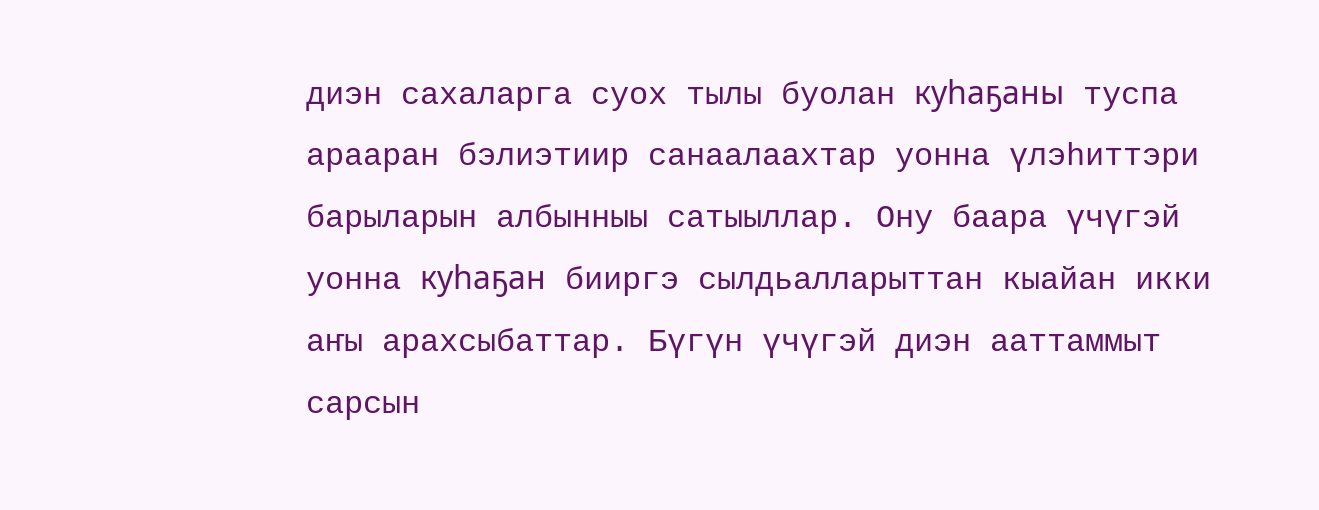диэн сахаларга суох тылы буолан куһаҕаны туспа арааран бэлиэтиир санаалаахтар уонна үлэһиттэри барыларын албынныы сатыыллар. Ону баара үчүгэй уонна куһаҕан бииргэ сылдьалларыттан кыайан икки аҥы арахсыбаттар. Бүгүн үчүгэй диэн ааттаммыт сарсын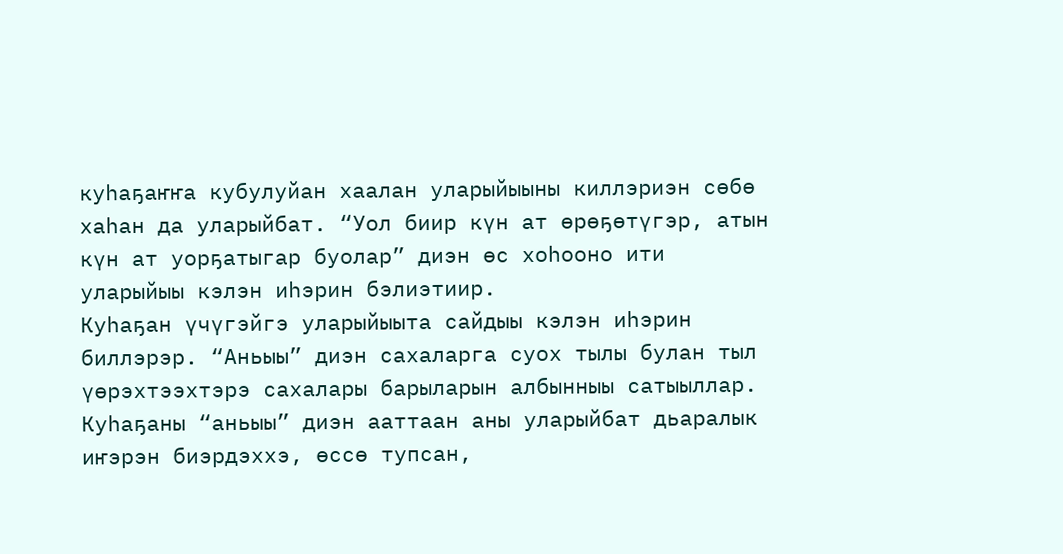куһаҕаҥҥа кубулуйан хаалан уларыйыыны киллэриэн сөбө хаһан да уларыйбат. “Уол биир күн ат өрөҕөтүгэр, атын күн ат уорҕатыгар буолар” диэн өс хоһооно ити уларыйыы кэлэн иһэрин бэлиэтиир.
Куһаҕан үчүгэйгэ уларыйыыта сайдыы кэлэн иһэрин биллэрэр. “Аньыы” диэн сахаларга суох тылы булан тыл үөрэхтээхтэрэ сахалары барыларын албынныы сатыыллар. Куһаҕаны “аньыы” диэн ааттаан аны уларыйбат дьаралык иҥэрэн биэрдэххэ, өссө тупсан,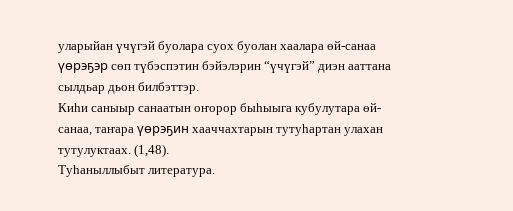уларыйан үчүгэй буолара суох буолан хаалара өй-санаа үөрэҕэр сөп түбэспэтин бэйэлэрин “үчүгэй” диэн ааттана сылдьар дьон билбэттэр.
Киһи саныыр санаатын оҥорор быһыыга кубулутара өй-санаа, таҥара үөрэҕин хааччахтарын тутуһартан улахан тутулуктаах. (1,48).
Туһаныллыбыт литература.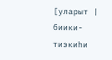[уларыт | биики-тиэкиһи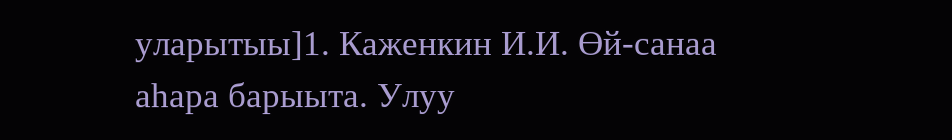уларытыы]1. Каженкин И.И. Өй-санаа аһара барыыта. Улуу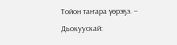Тойон таҥара үөрэҕэ. – Дьокуускай: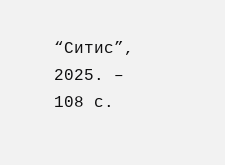“Ситис”, 2025. – 108 с.